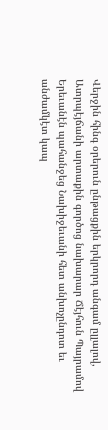Վերջին հինգ օրերուն ընթացքին երկրորդ անգամ ըլլալով, Ատրպէյճանի արտաքին գործոց նախարար Ճէյհուն Պայրամով Երեւանէն պահանջեց Նախիջեւանի հետ անխոչընդոտ եւ անժամկէտ կապ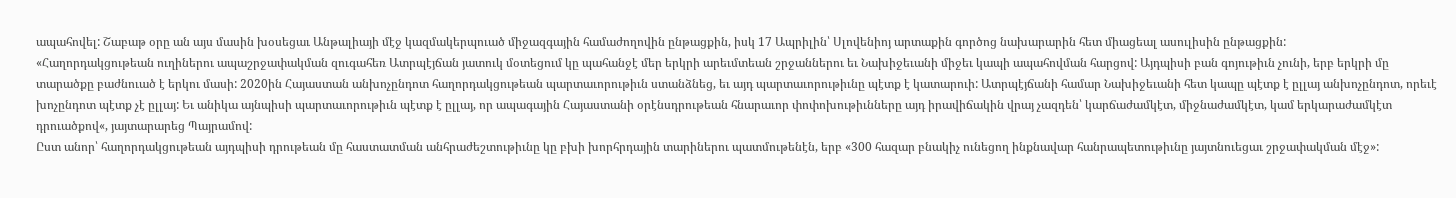ապահովել: Շաբաթ օրը ան այս մասին խօսեցաւ Անթալիայի մէջ կազմակերպուած միջազգային համաժողովին ընթացքին, իսկ 17 Ապրիլին՝ Սլովենիոյ արտաքին գործոց նախարարին հետ միացեալ ասուլիսին ընթացքին:
«Հաղորդակցութեան ուղիներու ապաշրջափակման զուգահեռ Ատրպէյճան յատուկ մօտեցում կը պահանջէ մեր երկրի արեւմտեան շրջաններու եւ Նախիջեւանի միջեւ կապի ապահովման հարցով: Այդպիսի բան գոյութիւն չունի, երբ երկրի մը տարածքը բաժնուած է երկու մասի: 2020ին Հայաստան անխոչընդոտ հաղորդակցութեան պարտաւորութիւն ստանձնեց, եւ այդ պարտաւորութիւնը պէտք է կատարուի: Ատրպէյճանի համար Նախիջեւանի հետ կապը պէտք է ըլլայ անխոչընդոտ, որեւէ խոչընդոտ պէտք չէ ըլլայ: Եւ անիկա այնպիսի պարտաւորութիւն պէտք է ըլլայ, որ ապագային Հայաստանի օրէնսդրութեան հնարաւոր փոփոխութիւնները այդ իրավիճակին վրայ չազդեն՝ կարճաժամկէտ, միջնաժամկէտ, կամ երկարաժամկէտ դրուածքով«, յայտարարեց Պայրամով:
Ըստ անոր՝ հաղորդակցութեան այդպիսի դրութեան մը հաստատման անհրաժեշտութիւնը կը բխի խորհրդային տարիներու պատմութենէն, երբ «300 հազար բնակիչ ունեցող ինքնավար հանրապետութիւնը յայտնուեցաւ շրջափակման մէջ»: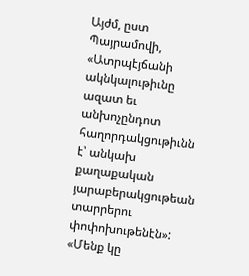Այժմ, ըստ Պայրամովի, «Ատրպէյճանի ակնկալութիւնը ազատ եւ անխոչընդոտ հաղորդակցութիւնն է՝ անկախ քաղաքական յարաբերակցութեան տարրերու փոփոխութենէն»:
«Մենք կը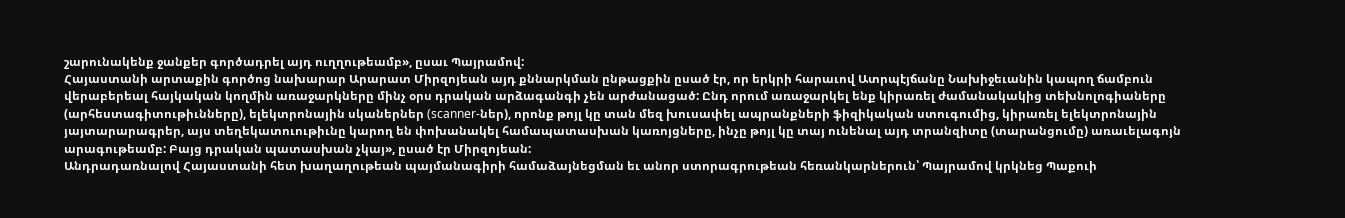շարունակենք ջանքեր գործադրել այդ ուղղութեամբ», ըսաւ Պայրամով:
Հայաստանի արտաքին գործոց նախարար Արարատ Միրզոյեան այդ քննարկման ընթացքին ըսած էր, որ երկրի հարաւով Ատրպէյճանը Նախիջեւանին կապող ճամբուն վերաբերեալ հայկական կողմին առաջարկները մինչ օրս դրական արձագանգի չեն արժանացած: Ընդ որում առաջարկել ենք կիրառել ժամանակակից տեխնոլոգիաները (արհեստագիտութիւնները), ելեկտրոնային սկաներներ (scanner-ներ), որոնք թոյլ կը տան մեզ խուսափել ապրանքների ֆիզիկական ստուգումից, կիրառել ելեկտրոնային յայտարարագրեր, այս տեղեկատուութիւնը կարող են փոխանակել համապատասխան կառոյցները, ինչը թոյլ կը տայ ունենալ այդ տրանզիտը (տարանցումը) առաւելագոյն արագութեամբ: Բայց դրական պատասխան չկայ», ըսած էր Միրզոյեան:
Անդրադառնալով Հայաստանի հետ խաղաղութեան պայմանագիրի համաձայնեցման եւ անոր ստորագրութեան հեռանկարներուն՝ Պայրամով կրկնեց Պաքուի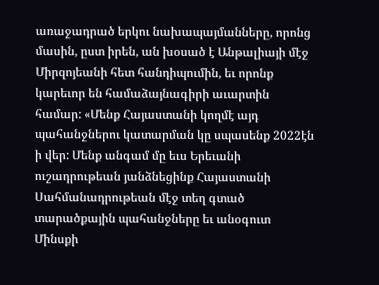առաջադրած երկու նախապայմանները, որոնց մասին, ըստ իրեն, ան խօսած է Անթալիայի մէջ Միրզոյեանի հետ հանդիպումին, եւ որոնք կարեւոր են համաձայնագիրի աւարտին համար: «Մենք Հայաստանի կողմէ այդ պահանջներու կատարման կը սպասենք 2022էն ի վեր: Մենք անգամ մը եւս Երեւանի ուշադրութեան յանձնեցինք Հայաստանի Սահմանադրութեան մէջ տեղ գտած տարածքային պահանջները եւ անօգուտ Մինսքի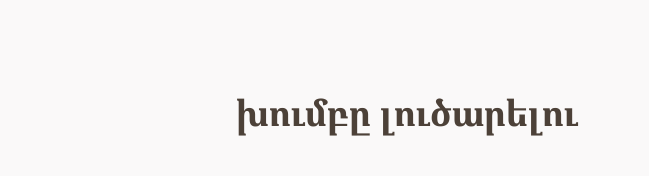խումբը լուծարելու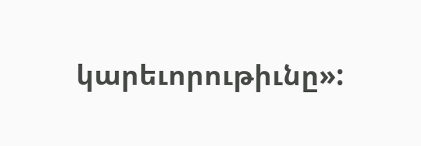կարեւորութիւնը»: